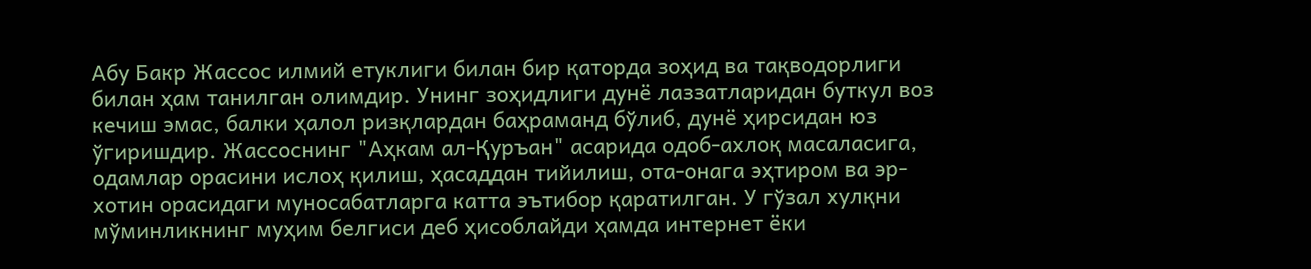Абу Бакр Жассос илмий етуклиги билан бир қаторда зоҳид ва тақводорлиги билан ҳам танилган олимдир. Унинг зоҳидлиги дунё лаззатларидан буткул воз кечиш эмас, балки ҳалол ризқлардан баҳраманд бўлиб, дунё ҳирсидан юз ўгиришдир. Жассоснинг "Аҳкам ал-Қуръан" асарида одоб-ахлоқ масаласига, одамлар орасини ислоҳ қилиш, ҳасаддан тийилиш, ота-онага эҳтиром ва эр-хотин орасидаги муносабатларга катта эътибор қаратилган. У гўзал хулқни мўминликнинг муҳим белгиси деб ҳисоблайди ҳамда интернет ёки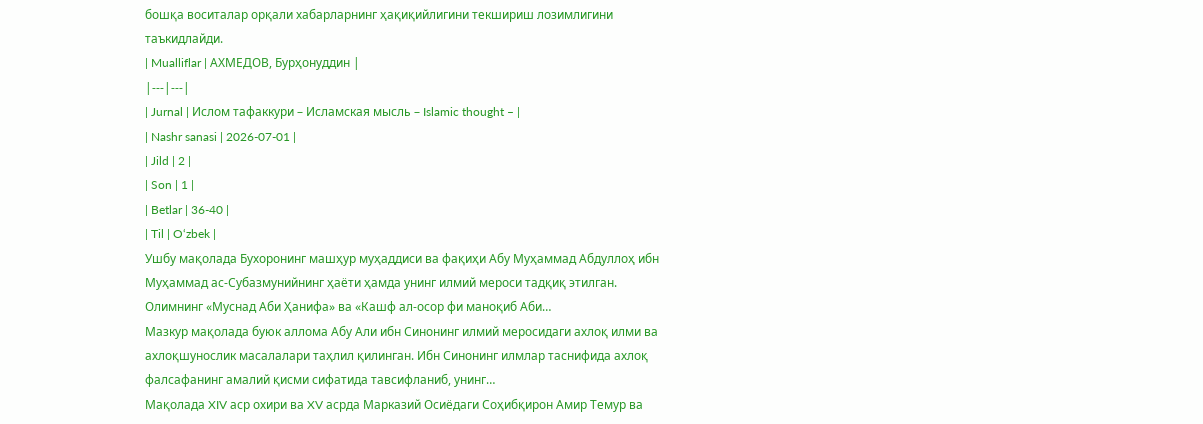бошқа воситалар орқали хабарларнинг ҳақиқийлигини текшириш лозимлигини таъкидлайди.
| Mualliflar | АХМЕДОВ, Бурҳонуддин |
|---|---|
| Jurnal | Ислом тафаккури – Исламская мысль – Islamic thought – |
| Nashr sanasi | 2026-07-01 |
| Jild | 2 |
| Son | 1 |
| Betlar | 36-40 |
| Til | O‘zbek |
Ушбу мақолада Бухоронинг машҳур муҳаддиси ва фақиҳи Абу Муҳаммад Абдуллоҳ ибн Муҳаммад ас-Субазмунийнинг ҳаёти ҳамда унинг илмий мероси тадқиқ этилган. Олимнинг «Муснад Аби Ҳанифа» ва «Кашф ал-осор фи маноқиб Аби…
Мазкур мақолада буюк аллома Абу Али ибн Синонинг илмий меросидаги ахлоқ илми ва ахлоқшунослик масалалари таҳлил қилинган. Ибн Синонинг илмлар таснифида ахлоқ фалсафанинг амалий қисми сифатида тавсифланиб, унинг…
Мақолада XIV аср охири ва XV асрда Марказий Осиёдаги Соҳибқирон Амир Темур ва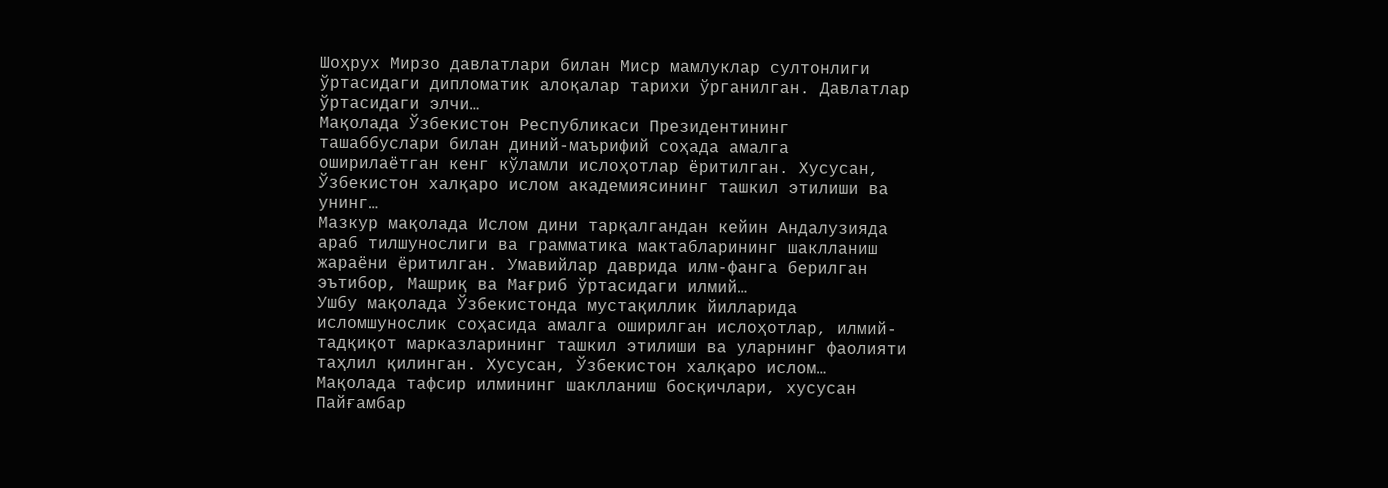Шоҳрух Мирзо давлатлари билан Миср мамлуклар султонлиги ўртасидаги дипломатик алоқалар тарихи ўрганилган. Давлатлар ўртасидаги элчи…
Мақолада Ўзбекистон Республикаси Президентининг ташаббуслари билан диний-маърифий соҳада амалга оширилаётган кенг кўламли ислоҳотлар ёритилган. Хусусан, Ўзбекистон халқаро ислом академиясининг ташкил этилиши ва унинг…
Мазкур мақолада Ислом дини тарқалгандан кейин Андалузияда араб тилшунослиги ва грамматика мактабларининг шаклланиш жараёни ёритилган. Умавийлар даврида илм-фанга берилган эътибор, Машриқ ва Мағриб ўртасидаги илмий…
Ушбу мақолада Ўзбекистонда мустақиллик йилларида исломшунослик соҳасида амалга оширилган ислоҳотлар, илмий-тадқиқот марказларининг ташкил этилиши ва уларнинг фаолияти таҳлил қилинган. Хусусан, Ўзбекистон халқаро ислом…
Мақолада тафсир илмининг шаклланиш босқичлари, хусусан Пайғамбар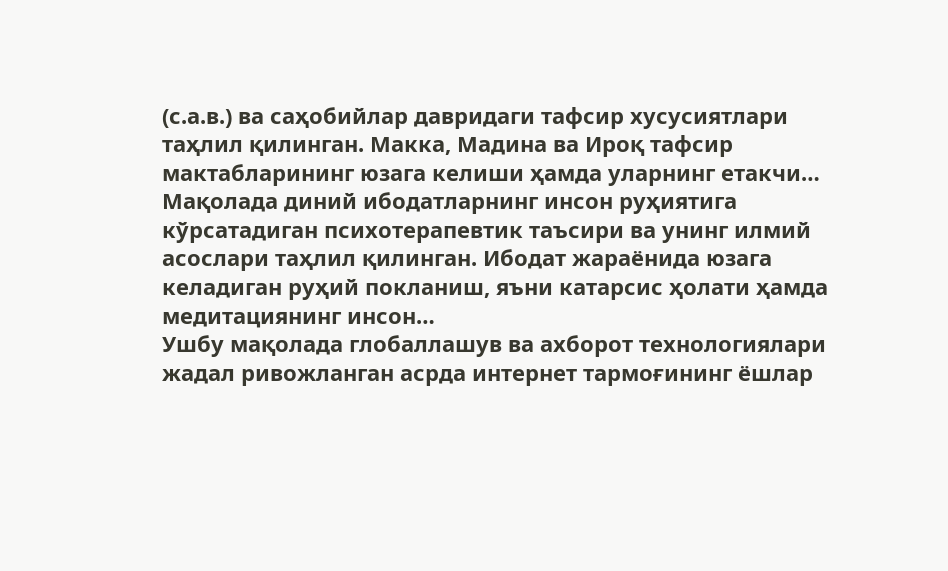(с.а.в.) ва саҳобийлар давридаги тафсир хусусиятлари таҳлил қилинган. Макка, Мадина ва Ироқ тафсир мактабларининг юзага келиши ҳамда уларнинг етакчи…
Мақолада диний ибодатларнинг инсон руҳиятига кўрсатадиган психотерапевтик таъсири ва унинг илмий асослари таҳлил қилинган. Ибодат жараёнида юзага келадиган руҳий покланиш, яъни катарсис ҳолати ҳамда медитациянинг инсон…
Ушбу мақолада глобаллашув ва ахборот технологиялари жадал ривожланган асрда интернет тармоғининг ёшлар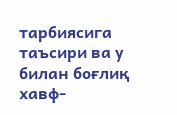тарбиясига таъсири ва у билан боғлиқ хавф-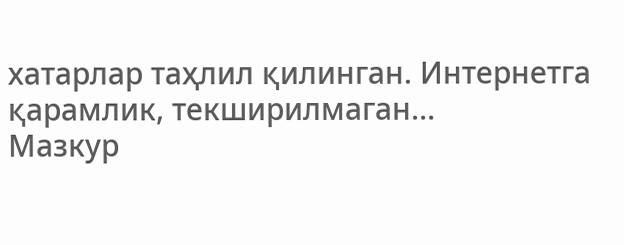хатарлар таҳлил қилинган. Интернетга қарамлик, текширилмаган…
Мазкур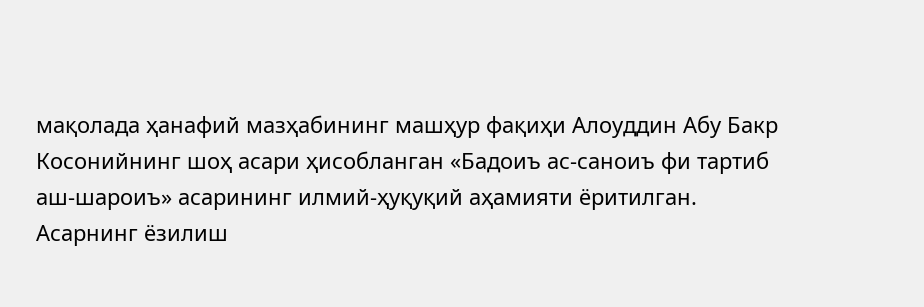мақолада ҳанафий мазҳабининг машҳур фақиҳи Алоуддин Абу Бакр Косонийнинг шоҳ асари ҳисобланган «Бадоиъ ас-саноиъ фи тартиб аш-шароиъ» асарининг илмий-ҳуқуқий аҳамияти ёритилган. Асарнинг ёзилиш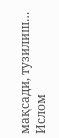мақсади, тузилиш…
Ислом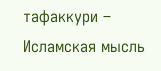тафаккури – Исламская мысль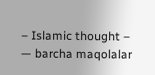– Islamic thought – — barcha maqolalar